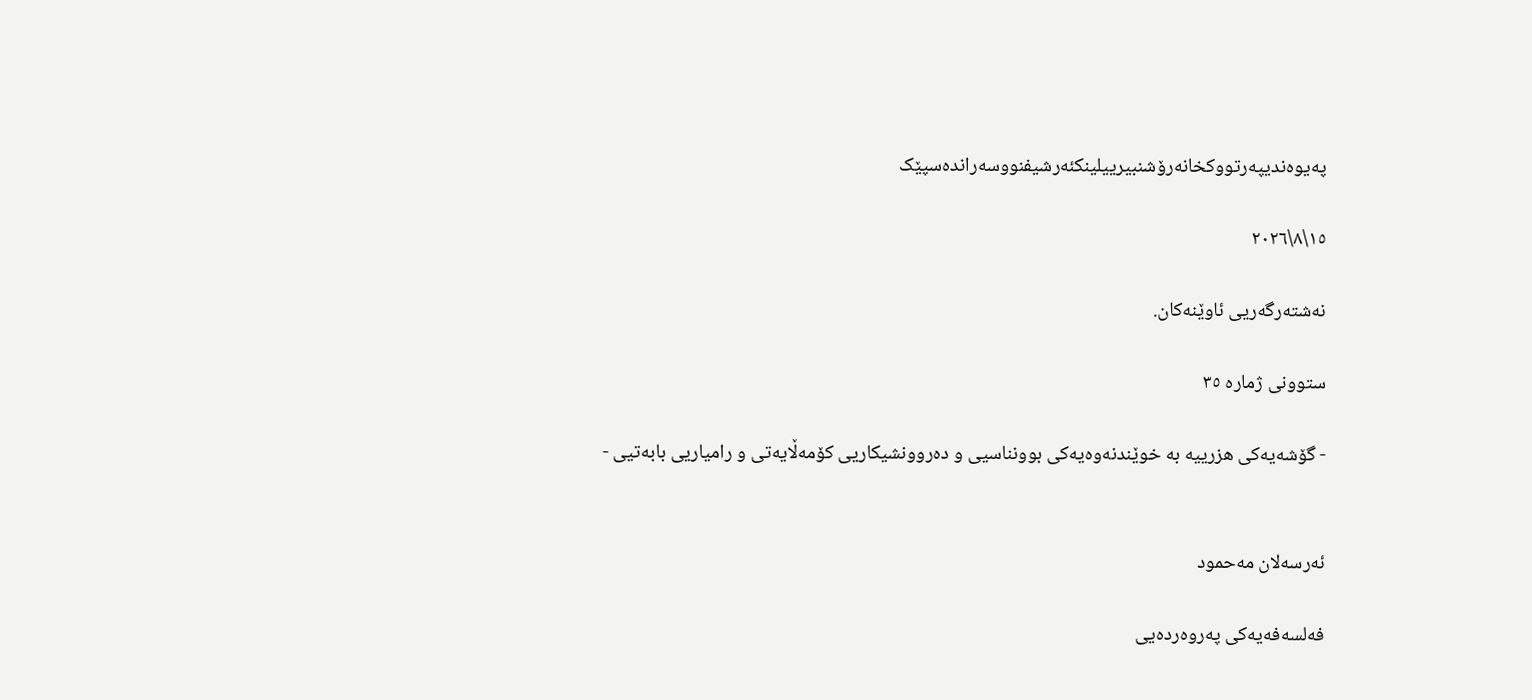په‌یوه‌ندیپه‌رتووکخانه‌رۆشنبیرییلینکئه‌رشیفنووسه‌رانده‌سپێک

١٥\٨\٢٠٢٦

نەشتەرگەریی ئاوێنەکان.

ستوونی ژمارە ٣٥

- گۆشەیەکی هزرییە بە خوێندنەوەیەکی بوونناسیی و دەروونشیکاریی کۆمەڵایەتی و رامیاریی بابەتیی -


ئەرسەلان مەحمود

فەلسەفەیەکی پەروەردەیی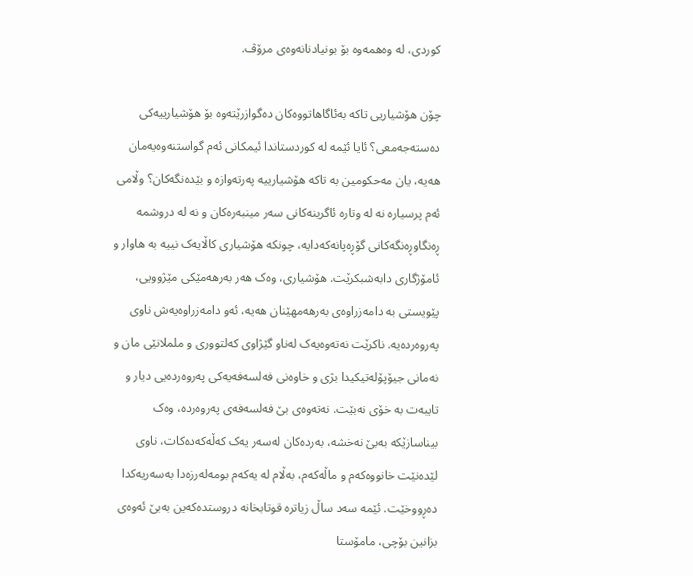کوردی، لە وەهمەوە بۆ بونیادنانەوەی مرۆڤ.

چۆن هۆشیاریی تاکە بەئاگاهاتووەکان دەگوازرێتەوە بۆ هۆشیارییەکی دەستەجەمعی؟ ئایا ئێمە لە کوردستاندا ئیمکانی ئەم گواستنەوەیەمان هەیە، یان مەحکومین بە تاکە هۆشیارییە پەرتەوازە و بێدەنگەکان؟ وڵامی ئەم پرسیارە نە لە وتارە ئاگرینەکانی سەر مینبەرەکان و نە لە دروشمە ڕەنگاوڕەنگەکانی گۆڕەپانەکەدایە، چونکە هۆشیاری کاڵایەک نییە بە هاوار و ئامۆژگاری دابەشبکرێت. هۆشیاری، وەک هەر بەرهەمێکی مێژوویی، پێویستی بە دامەزراوەی بەرهەمهێنان هەیە، ئەو دامەزراوەیەش ناوی پەروەردەیە. ناکرێت نەتەوەیەک لەناو گێژاوی کەلتووری و ململانێی مان و نەمانی جیۆپۆلەتیکیدا بژی و خاوەنی فەلسەفەیەکی پەروەردەیی دیار و تایبەت بە خۆی نەبێت. نەتەوەی بێ فەلسەفەی پەروەردە، وەک بیناسازێکە بەبێ نەخشە، بەردەکان لەسەر یەک کەڵەکەدەکات، ناوی لێدەنێت خانووەکەم و ماڵەکەم، بەڵام لە یەکەم بومەلەرزەدا بەسەریەکدا دەڕووخێت. ئێمە سەد ساڵ زیاترە قوتابخانە دروستدەکەین بەبێ ئەوەی بزانین بۆچی، مامۆستا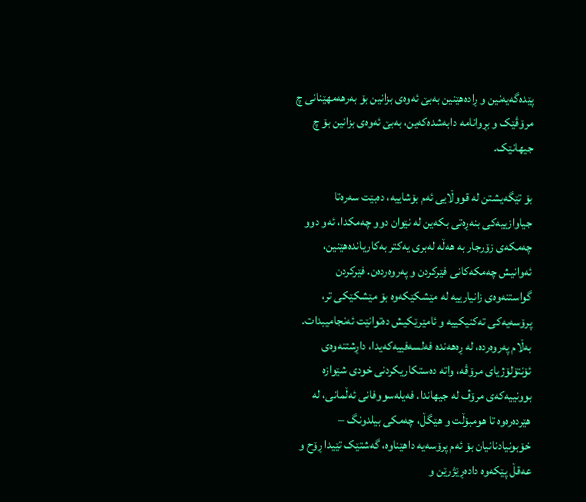پێدەگەیەنین و ڕادەهێنین بەبێ ئەوەی بزانین بۆ بەرهەمهێنانی چ مرۆڤێک و بڕوانامە دابەشدەکەین، بەبێ ئەوەی بزانین بۆ چ جیهانێک.

بۆ تێگەیشتن لە قووڵایی ئەم بۆشاییە، دەبێت سەرەتا جیاوازییەکی بنەڕەتی بکەین لە نێوان دوو چەمکدا، ئەو دوو چەمکەی زۆرجار بە هەڵە لەبری یەکتر بەکاریاندەهێنین، ئەوانیش چەمکەکانی فێرکردن و پەروەردەن. فێرکردن گواستنەوەی زانیارییە لە مێشکێکەوە بۆ مێشکێکی تر، پرۆسەیەکی تەکنیکییە و ئامێرێکیش دەتوانێت ئەنجامیبدات. بەڵام پەروەردە، لە ڕەهەندە فەلسەفییەکەیدا، داڕشتنەوەی ئۆنتۆلۆژیای مرۆڤە، واتە دەستکاریکردنی خودی شێوازە بوونییەکەی مرۆڤ لە جیهاندا. فەیلەسووفانی ئەڵمانی، لە هێردەرەوە تا هومبۆڵت و هێگڵ، چەمکی بیلدونگ – خۆبونیادنانیان بۆ ئەم پرۆسەیە داهێناوە، گەشتێک تێیدا ڕۆح و عەقڵ پێکەوە دادەڕێژرێن و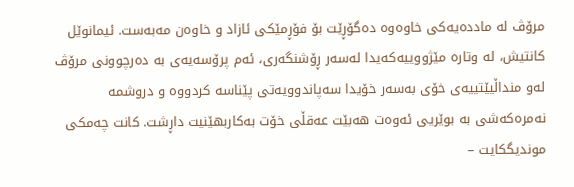مرۆڤ لە ماددەیەکی خاوەوە دەگۆڕێت بۆ فۆڕمێکی ئازاد و خاوەن مەبەست. ئیمانوێل کانتیش، لە وتارە مێژووییەکەیدا لەسەر ڕۆشنگەری، ئەم پرۆسەیەی بە دەرچوونی مرۆڤ لەو منداڵیێتییەی خۆی بەسەر خۆیدا سەپاندوویەتی پێناسە کردووە و دروشمە نەمرەکەشی بە بوێریی ئەوەت هەبێت عەقڵی خۆت بەکاربهێنیت داڕشت. کانت چەمکی موندیگکایت –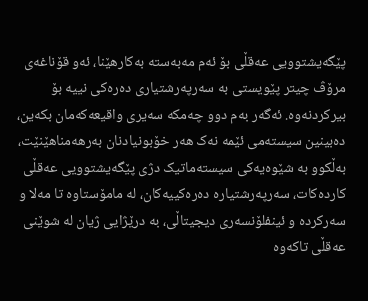پێگەیشتوویی عەقڵی بۆ ئەم مەبەستە بەکارهێنا، ئەو قۆناغەی مرۆڤ چیتر پێویستی بە سەرپەرشتیاری دەرەکی نییە بۆ بیرکردنەوە. ئەگەر بەم دوو چەمکە سەیری واقیعەکەمان بکەین، دەبینین سیستەمی ئێمە نەک هەر خۆبونیادنان بەرهەمناهێنێت، بەڵکوو بە شێوەیەکی سیستەماتیک دژی پێگەیشتوویی عەقڵی کاردەکات، سەرپەرشتیارە دەرەکییەکان، لە مامۆستاوە تا مەلا و سەرکردە و ئینفلۆنسەری دیجیتاڵی، بە درێژایی ژیان لە شوێنی عەقڵی تاکەوە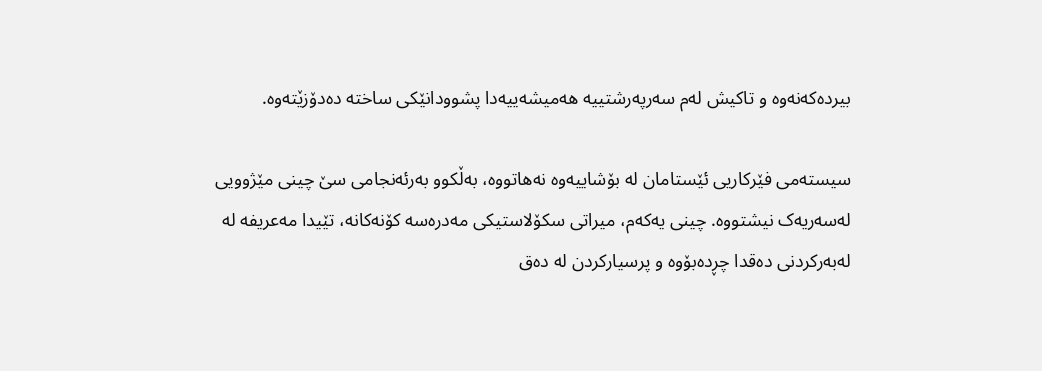بیردەکەنەوە و تاکیش لەم سەرپەرشتییە هەمیشەییەدا پشوودانێکی ساختە دەدۆزێتەوە.

سیستەمی فێرکاریی ئێستامان لە بۆشاییەوە نەهاتووە، بەڵکوو بەرئەنجامی سێ چینی مێژوویی لەسەریەک نیشتووە. چینی یەکەم، میراتی سکۆلاستیکی مەدرەسە کۆنەکانە، تێیدا مەعریفە لە لەبەرکردنی دەقدا چڕدەبۆوە و پرسیارکردن لە دەق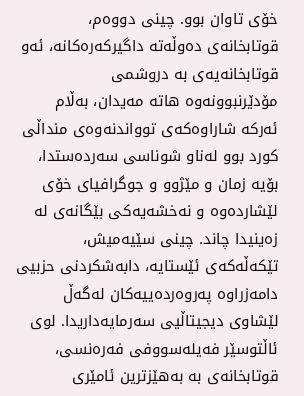خۆی تاوان بوو. چینی دووەم، قوتابخانەی دەوڵەتە داگیرکەرەکانە، ئەو قوتابخانەیەی بە دروشمی مۆدێرنبوونەوە هاتە مەیدان، بەڵام ئەرکە شاراوەکەی توواندنەوەی منداڵی کورد بوو لەناو شوناسی سەردەستدا، بۆیە زمان و مێژوو و جوگرافیای خۆی لێشاردەوە و نەخشەیەکی بێگانەی لە زەینیدا چاند. چینی سێیەمیش، تێکەڵەکەی ئێستایە، دابەشکردنی حزبیی دامەزراوە پەروەردەییەکان لەگەڵ لێشاوی دیجیتاڵیی سەرمایەداریدا. لوی ئاڵتوسێر فەیلەسووفی فەرەنسی، قوتابخانەی بە بەهێزترین ئامێری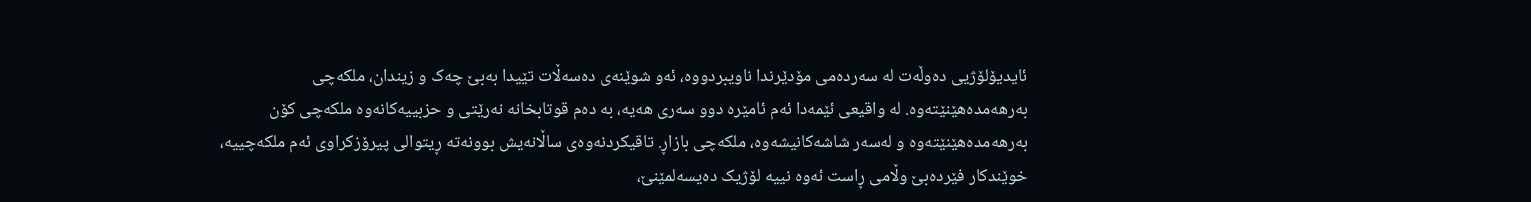ئایدیۆلۆژیی دەوڵەت لە سەردەمی مۆدێرندا ناویبردووە، ئەو شوێنەی دەسەڵات تێیدا بەبێ چەک و زیندان، ملکەچی بەرهەمدەهێنێتەوە. لە واقیعی ئێمەدا ئەم ئامێرە دوو سەری هەیە، بە دەم قوتابخانە نەرێتی و حزبییەکانەوە ملکەچی کۆن بەرهەمدەهێنێتەوە و لەسەر شاشەکانیشەوە، ملکەچی بازاڕ. تاقیکردنەوەی ساڵانەیش بوونەتە ڕیتوالی پیرۆزکراوی ئەم ملکەچییە، خوێندکار فێردەبێ وڵامی ڕاست ئەوە نییە لۆژیک دەیسەلمێنێ،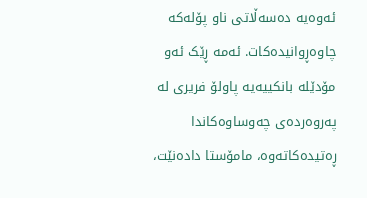ئەوەیە دەسەڵاتی ناو پۆلەکە چاوەڕوانیدەکات. ئەمە ڕێک ئەو مۆدێلە بانکییەیە پاولۆ فریری لە پەروەردەی چەوساوەکاندا ڕەتیدەکاتەوە، مامۆستا دادەنێت،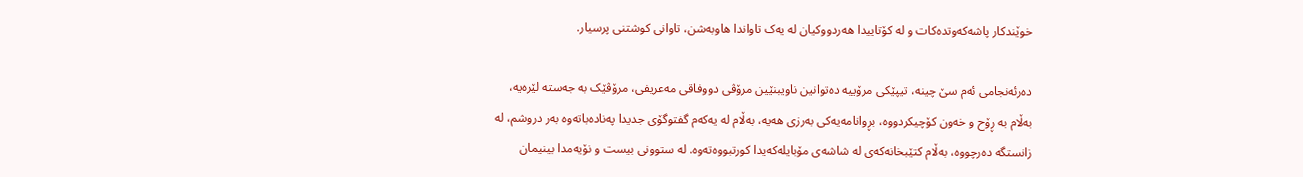خوێندکار پاشەکەوتدەکات و لە کۆتاییدا هەردووکیان لە یەک تاواندا هاوبەشن، تاوانی کوشتنی پرسیار.

دەرئەنجامی ئەم سێ چینە، تیپێکی مرۆییە دەتوانین ناویبنێین مرۆڤی دووفاقی مەعریفی، مرۆڤێک بە جەستە لێرەیە، بەڵام بە ڕۆح و خەون کۆچیکردووە، بڕوانامەیەکی بەرزی هەیە، بەڵام لە یەکەم گفتوگۆی جدیدا پەنادەباتەوە بەر دروشم، لە زانستگە دەرچووە، بەڵام کتێبخانەکەی لە شاشەی مۆبایلەکەیدا کورتبووەتەوە. لە ستوونی بیست و نۆیەمدا بینیمان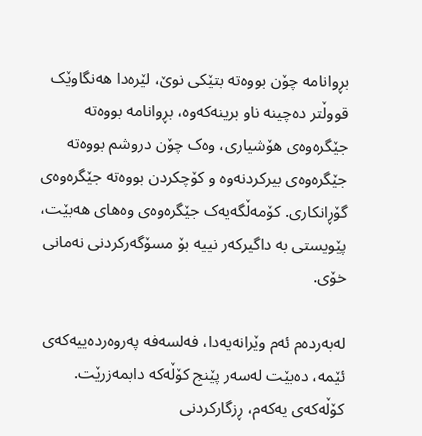بڕوانامە چۆن بووەتە بتێکی نوێ، لێرەدا هەنگاوێک قووڵتر دەچینە ناو برینەکەوە، بڕوانامە بووەتە جێگرەوەی هۆشیاری، وەک چۆن دروشم بووەتە جێگرەوەی بیرکردنەوە و کۆچکردن بووەتە جێگرەوەی گۆڕانکاری. کۆمەڵگەیەک جێگرەوەی وەهای هەبێت، پێویستی بە داگیرکەر نییە بۆ مسۆگەرکردنی نەمانی خۆی.

لەبەردەم ئەم وێرانەیەدا، فەلسەفە پەروەردەییەکەی ئێمە، دەبێت لەسەر پێنج کۆڵەکە دابمەزرێت. کۆڵەکەی یەکەم، ڕزگارکردنی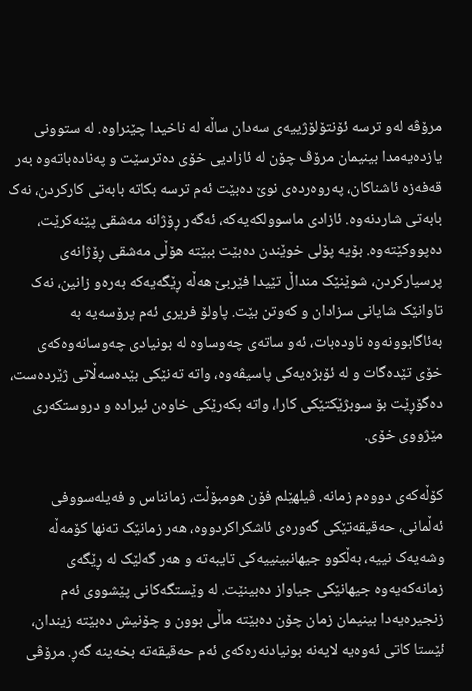مرۆڤە لەو ترسە ئۆنتۆلۆژییەی سەدان ساڵە لە ناخیدا چێنراوە. لە ستوونی یازدەیەمدا بینیمان مرۆڤ چۆن لە ئازادیی خۆی دەترسێت و پەنادەباتەوە بەر قەفەزە ئاشناکان، پەروەردەی نوێ دەبێت ئەم ترسە بکاتە بابەتی کارکردن، نەک بابەتی شاردنەوە. ئازادی ماسوولکەیەکە، ئەگەر ڕۆژانە مەشقی پێنەکرێت، دەپووکێتەوە. بۆیە پۆلی خوێندن دەبێت ببێتە هۆڵی مەشقی ڕۆژانەی پرسیارکردن، شوێنێک منداڵ تێیدا فێربێ هەڵە ڕێگەیەکە بەرەو زانین، نەک تاوانێک شایانی سزادان و کەوتن بێت. پاولۆ فریری ئەم پرۆسەیە بە بەئاگابوونەوە ناودەبات، ئەو ساتەی چەوساوە لە بونیادی چەوسانەوەکەی خۆی تێدەگات و لە ئۆبژەیەکی پاسیڤەوە، واتە تەنێکی بێدەسەڵاتی ژێردەست، دەگۆڕێت بۆ سوبژێکتێکی کارا، واتە بکەرێکی خاوەن ئیرادە و دروستکەری مێژووی خۆی.

کۆڵەکەی دووەم زمانە. ڤیلهێلم فۆن هومبۆڵت، زمانناس و فەیلەسووفی ئەڵمانی، حەقیقەتێکی گەورەی ئاشکراکردووە، هەر زمانێک تەنها کۆمەڵە وشەیەک نییە، بەڵکوو جیهانبینییەکی تایبەتە و هەر گەلێک لە ڕێگەی زمانەکەیەوە جیهانێکی جیاواز دەبینێت. لە وێستگەکانی پێشووی ئەم زنجیرەیەدا بینیمان زمان چۆن دەبێتە ماڵی بوون و چۆنیش دەبێتە زیندان، ئێستا کاتی ئەوەیە لایەنە بونیادنەرەکەی ئەم حەقیقەتە بخەینە گەڕ. مرۆڤی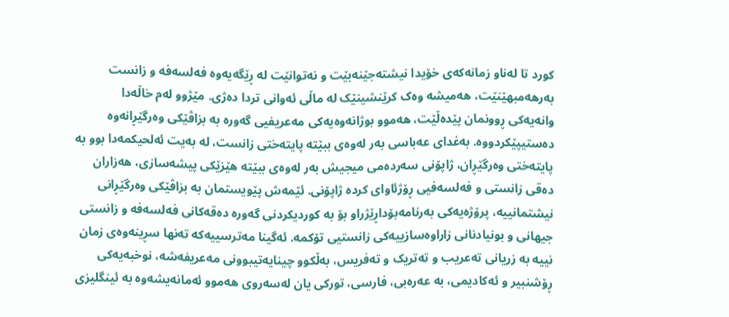کورد تا لەناو زمانەکەی خۆیدا نیشتەجێنەبێت و نەتوانێت لە ڕێگەیەوە فەلسەفە و زانست بەرهەمبهێنێت، هەمیشە وەک کرێنشینێک لە ماڵی ئەوانی تردا دەژی. مێژوو لەم خاڵەدا وانەیەکی ڕوونمان پێدەڵێت، هەموو بوژانەوەیەکی مەعریفیی گەورە بە بزاڤێکی وەرگێڕانەوە دەستیپێکردووە. بەغدای عەباسی بەر لەوەی ببێتە پایتەختی زانست، لە بەیت ئەلحیکمەدا بوو بە پایتەختی وەرگێڕان، ژاپۆنی سەردەمی میجیش بەر لەوەی ببێتە هێزێکی پیشەسازی، هەزاران دەقی زانستی و فەلسەفیی ڕۆژئاوای کردە ژاپۆنی. ئێمەش پێویستمان بە بزاڤێکی وەرگێڕانی نیشتمانییە، پرۆژەیەکی بەرنامەبۆداڕێژراو بۆ بە کوردیکردنی گەورە دەقەکانی فەلسەفە و زانستی جیهانی و بونیادنانی زاراوەسازییەکی زانستیی تۆکمە. ئەگینا مەترسییەکە تەنها سڕینەوەی زمان نییە بە زریانی تەعریب و تەتریک و تەفریس، بەڵکوو چینایەتیبوونی مەعریفەشە، نوخبەیەکی ڕۆشنبیر و ئەکادیمی، بە عەرەبی، فارسی، تورکی یان لەسەروی هەموو ئەمانەیشەوە بە ئینگلیزی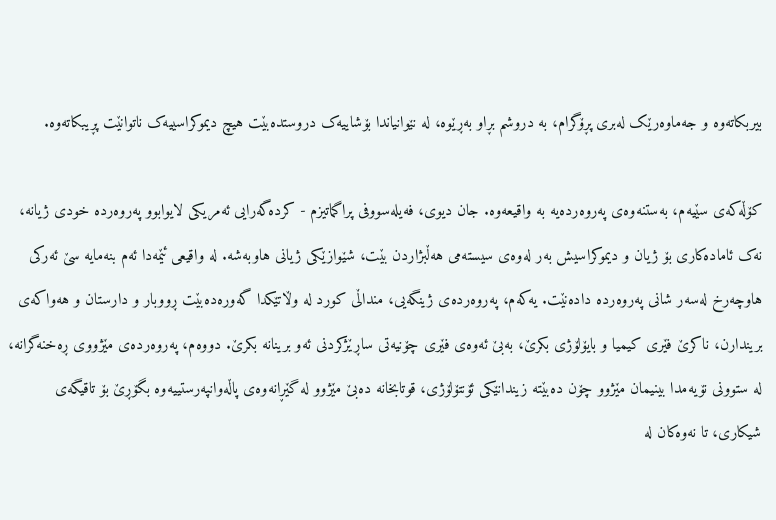بیربکاتەوە و جەماوەرێک لەبری پڕۆگرام، بە دروشم بڕاو بەڕێوە، لە نێوانیاندا بۆشاییەک دروستدەبێت هیچ دیموکراسییەک ناتوانێت پڕیبکاتەوە.

کۆڵەکەی سێیەم، بەستنەوەی پەروەردەیە بە واقیعەوە. جان دیوی، فەیلەسووفی پراگماتیزم - کردەگەرایی ئەمریکی لایوابوو پەروەردە خودی ژیانە، نەک ئامادەکاری بۆ ژیان و دیموکراسیش بەر لەوەی سیستەمی هەڵبژاردن بێت، شێوازێکی ژیانی هاوبەشە. لە واقیعی ئێمەدا ئەم بنەمایە سێ ئەرکی هاوچەرخ لەسەر شانی پەروەردە دادەنێت. یەکەم، پەروەردەی ژینگەیی، منداڵی کورد لە وڵاتێکدا گەورەدەبێت ڕووبار و دارستان و هەواکەی بریندارن، ناکرێ فێری کیمیا و بایۆلۆژی بکرێ، بەبێ ئەوەی فێری چۆنیەتی ساڕێژکردنی ئەو برینانە بکرێ. دووەم، پەروەردەی مێژووی ڕەخنەگرانە، لە ستوونی نۆیەمدا بینیمان مێژوو چۆن دەبێتە زیندانێکی ئۆنتۆلۆژی، قوتابخانە دەبێ مێژوو لە گێڕانەوەی پاڵەوانپەرستییەوە بگۆڕێ بۆ تاقیگەی شیکاری، تا نەوەکان لە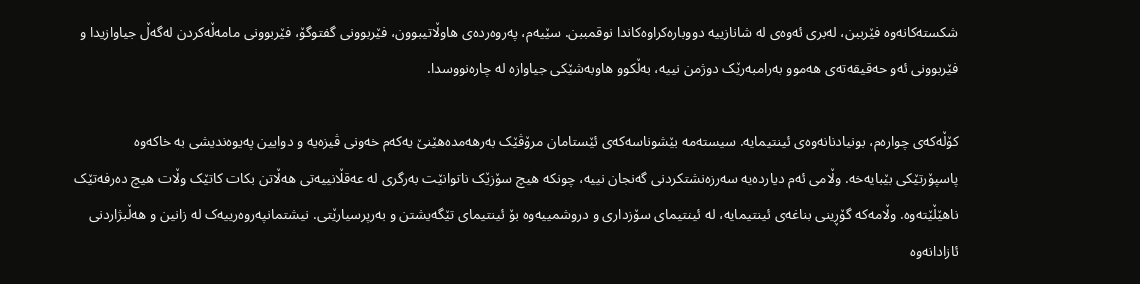شکستەکانەوە فێرببن، لەبری ئەوەی لە شانازییە دووبارەکراوەکاندا نوقمببن. سێیەم، پەروەردەی هاوڵاتیبوون، فێربوونی گفتوگۆ، فێربوونی مامەڵەکردن لەگەڵ جیاوازیدا و فێربوونی ئەو حەقیقەتەی هەموو بەرامبەرێک دوژمن نییە، بەڵکوو هاوبەشێکی جیاوازە لە چارەنووسدا.

کۆڵەکەی چوارەم، بونیادنانەوەی ئینتیمایە. سیستەمە بێشوناسەکەی ئێستامان مرۆڤێک بەرهەمدەهێنێ یەکەم خەونی ڤیزەیە و دوایین پەیوەندیشی بە خاکەوە پاسپۆرتێکی بێبایەخە. وڵامی ئەم دیاردەیە سەرزەنشتکردنی گەنجان نییە، چونکە هیچ سۆزێک ناتوانێت بەرگری لە عەقڵانییەتی هەڵاتن بکات کاتێک وڵات هیچ دەرفەتێک ناهێڵێتەوە. وڵامەکە گۆڕینی بناغەی ئینتیمایە، لە ئینتیمای سۆزداری و دروشمییەوە بۆ ئینتیمای تێگەیشتن و بەرپرسیارێتی. نیشتمانپەروەرییەک لە زانین و هەڵبژاردنی ئازادانەوە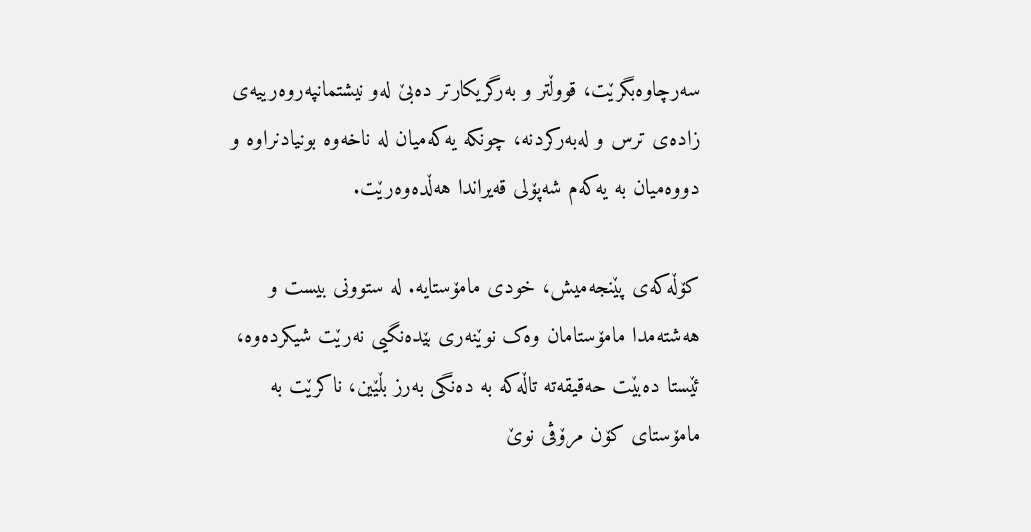سەرچاوەبگرێت، قووڵتر و بەرگریکارتر دەبێ لەو نیشتمانپەروەرییەی زادەی ترس و لەبەرکردنە، چونکە یەکەمیان لە ناخەوە بونیادنراوە و دووەمیان بە یەکەم شەپۆلی قەیراندا هەڵدەوەرێت.

کۆڵەکەی پێنجەمیش، خودی مامۆستایە. لە ستوونی بیست و هەشتەمدا مامۆستامان وەک نوێنەری بێدەنگیی نەرێت شیکردەوە، ئێستا دەبێت حەقیقەتە تاڵەکە بە دەنگی بەرز بڵێین، ناکرێت بە مامۆستای کۆن مرۆڤی نوێ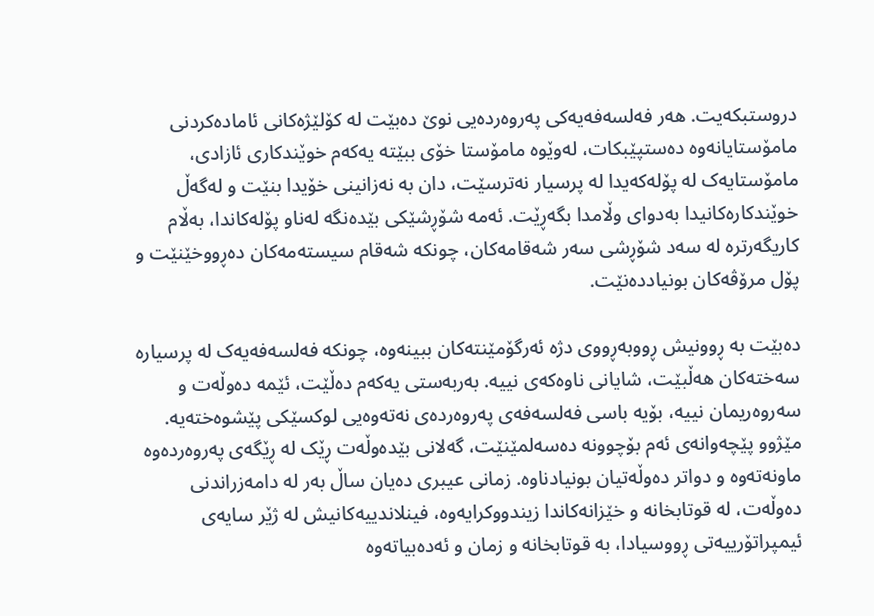دروستبکەیت. هەر فەلسەفەیەکی پەروەردەیی نوێ دەبێت لە کۆلێژەکانی ئامادەکردنی مامۆستایانەوە دەستپێبکات، لەوێوە مامۆستا خۆی ببێتە یەکەم خوێندکاری ئازادی، مامۆستایەک لە پۆلەکەیدا لە پرسیار نەترسێت، دان بە نەزانینی خۆیدا بنێت و لەگەڵ خوێندکارەکانیدا بەدوای وڵامدا بگەڕێت. ئەمە شۆڕشێکی بێدەنگە لەناو پۆلەکاندا، بەڵام کاریگەرترە لە سەد شۆڕشی سەر شەقامەکان، چونکە شەقام سیستەمەکان دەڕووخێنێت و پۆل مرۆڤەکان بونیاددەنێت.

دەبێت بە ڕوونیش ڕووبەڕووی دژە ئەرگۆمێنتەکان ببینەوە، چونکە فەلسەفەیەک لە پرسیارە سەختەکان هەڵبێت، شایانی ناوەکەی نییە. بەربەستی یەکەم دەڵێت، ئێمە دەوڵەت و سەروەریمان نییە، بۆیە باسی فەلسەفەی پەروەردەی نەتەوەیی لوکسێکی پێشوەختەیە. مێژوو پێچەوانەی ئەم بۆچوونە دەسەلمێنێت، گەلانی بێدەوڵەت ڕێک لە ڕێگەی پەروەردەوە ماونەتەوە و دواتر دەوڵەتیان بونیادناوە. زمانی عیبری دەیان ساڵ بەر لە دامەزراندنی دەوڵەت، لە قوتابخانە و خێزانەکاندا زیندووکرایەوە، فینلاندییەکانیش لە ژێر سایەی ئیمپراتۆرییەتی ڕووسیادا، بە قوتابخانە و زمان و ئەدەبیاتەوە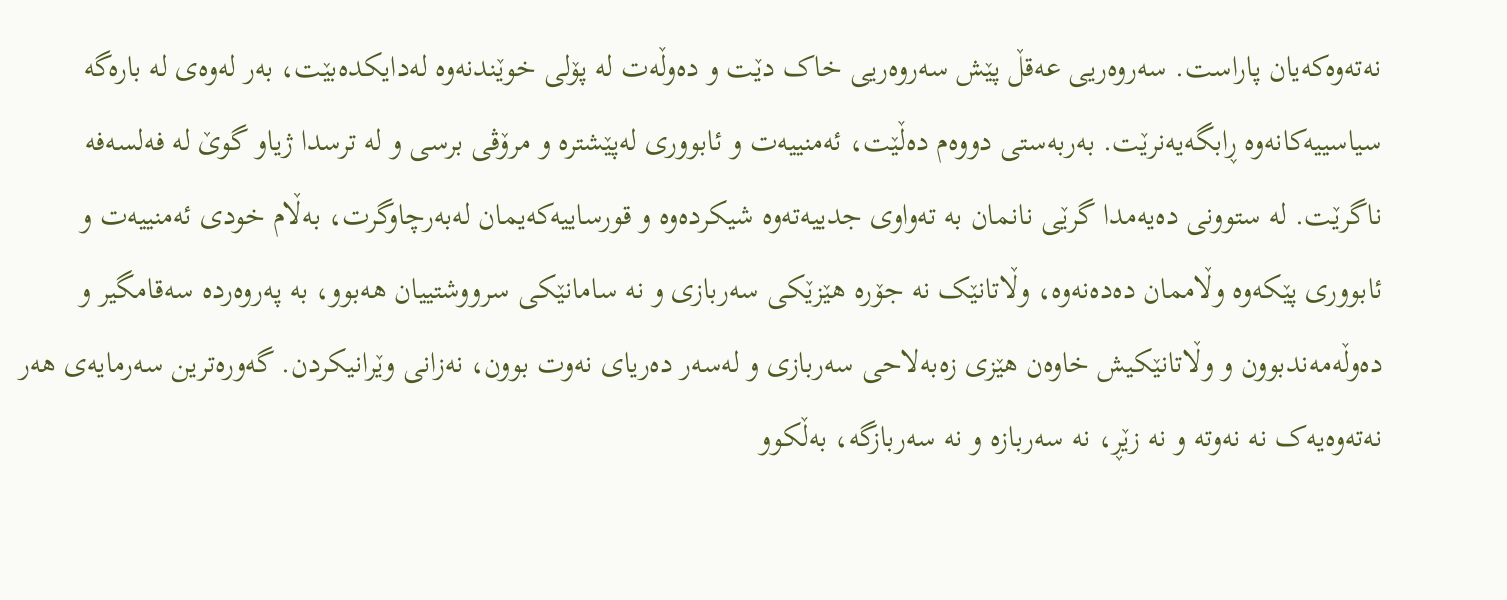نەتەوەکەیان پاراست. سەروەریی عەقڵ پێش سەروەریی خاک دێت و دەوڵەت لە پۆلی خوێندنەوە لەدایکدەبێت، بەر لەوەی لە بارەگە سیاسییەکانەوە ڕابگەیەنرێت. بەربەستی دووەم دەڵێت، ئەمنییەت و ئابووری لەپێشترە و مرۆڤی برسی و لە ترسدا ژیاو گوێ لە فەلسەفە ناگرێت. لە ستوونی دەیەمدا گرێی نانمان بە تەواوی جدییەتەوە شیکردەوە و قورساییەکەیمان لەبەرچاوگرت، بەڵام خودی ئەمنییەت و ئابووری پێکەوە وڵاممان دەدەنەوە، وڵاتانێک نە جۆرە هێزێکی سەربازی و نە سامانێکی سرووشتییان هەبوو، بە پەروەردە سەقامگیر و دەوڵەمەندبوون و وڵاتانێکیش خاوەن هێزی زەبەلاحی سەربازی و لەسەر دەریای نەوت بوون، نەزانی وێرانیکردن. گەورەترین سەرمایەی هەر نەتەوەیەک نە نەوتە و نە زێڕ، نە سەربازە و نە سەربازگە، بەڵکوو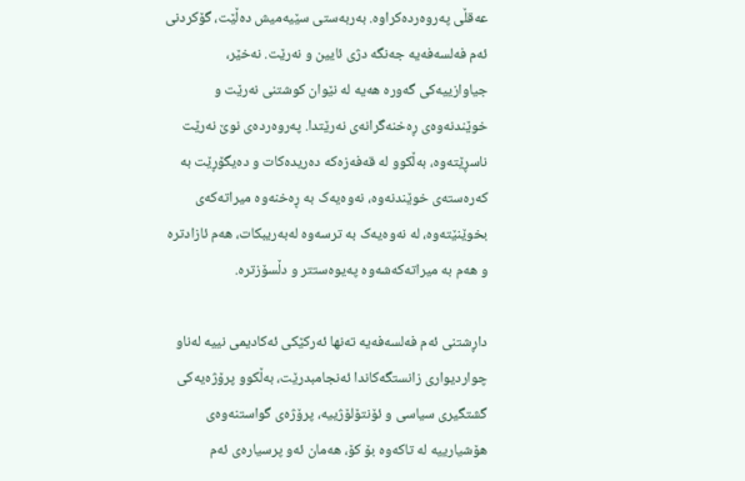عەقڵی پەروەردەکراوە. بەربەستی سێیەمیش دەڵێت، گۆکردنی ئەم فەلسەفەیە جەنگە دژی ئایین و نەرێت. نەخێر، جیاوازییەکی گەورە هەیە لە نێوان کوشتنی نەرێت و خوێندنەوەی ڕەخنەگرانەی نەرێتدا. پەروەردەی نوێ نەرێت ناسڕێتەوە، بەڵکوو لە قەفەزەکە دەریدەکات و دەیگۆڕێت بە کەرەستەی خوێندنەوە، نەوەیەک بە ڕەخنەوە میراتەکەی بخوێنێتەوە، لە نەوەیەک بە ترسەوە لەبەریبکات، هەم ئازادترە و هەم بە میراتەکەشەوە پەیوەستتر و دڵسۆزترە.

داڕشتنی ئەم فەلسەفەیە تەنها ئەرکێکی ئەکادیمی نییە لەناو چواردیواری زانستگەکاندا ئەنجامبدرێت، بەڵکوو پرۆژەیەکی گشتگیری سیاسی و ئۆنتۆلۆژییە، پرۆژەی گواستنەوەی هۆشیارییە لە تاکەوە بۆ کۆ، هەمان ئەو پرسیارەی ئەم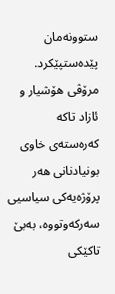ستوونەمان پێدەستپێکرد. مرۆڤی هۆشیار و ئازاد تاکە کەرەستەی خاوی بونیادنانی هەر پرۆژەیەکی سیاسیی سەرکەوتووە، بەبێ تاکێکی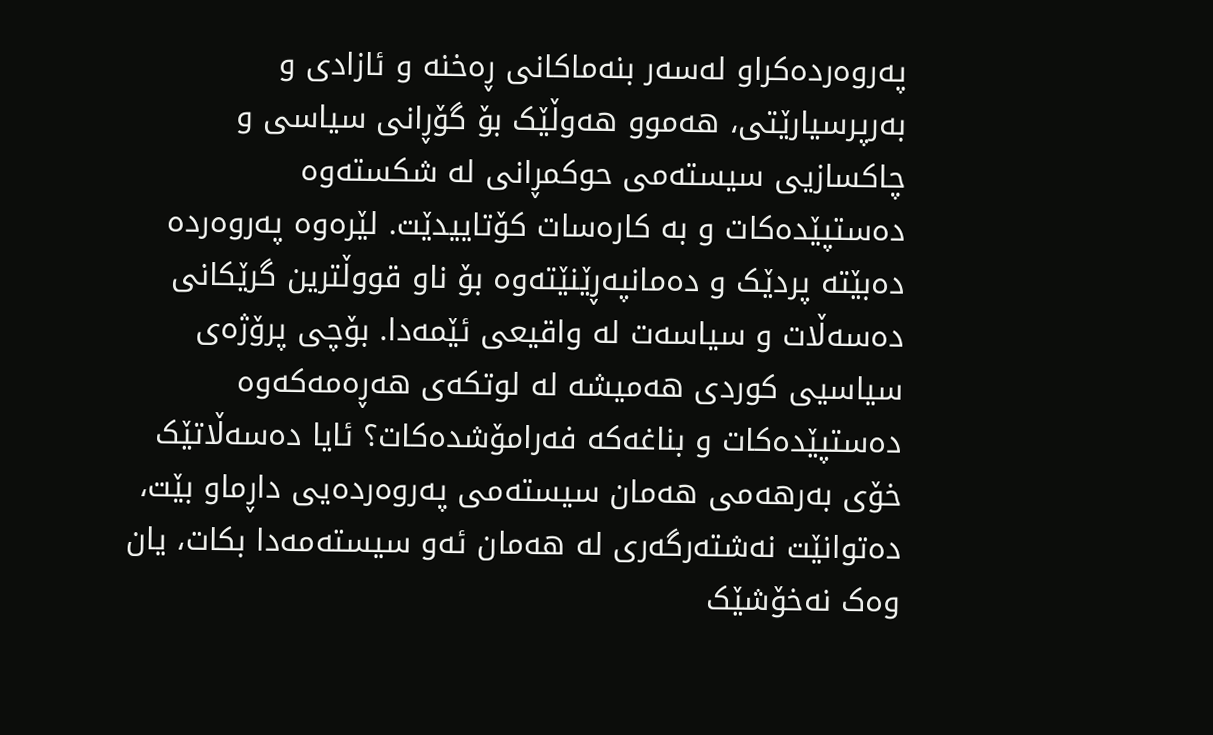پەروەردەکراو لەسەر بنەماکانی ڕەخنە و ئازادی و بەرپرسیارێتی، هەموو هەوڵێک بۆ گۆڕانی سیاسی و چاکسازیی سیستەمی حوکمڕانی لە شکستەوە دەستپێدەکات و بە کارەسات کۆتاییدێت. لێرەوە پەروەردە دەبێتە پردێک و دەمانپەڕێنێتەوە بۆ ناو قووڵترین گرێکانی دەسەڵات و سیاسەت لە واقیعی ئێمەدا. بۆچی پرۆژەی سیاسیی کوردی هەمیشە لە لوتکەی هەڕەمەکەوە دەستپێدەکات و بناغەکە فەرامۆشدەکات؟ ئایا دەسەڵاتێک خۆی بەرهەمی هەمان سیستەمی پەروەردەیی داڕماو بێت، دەتوانێت نەشتەرگەری لە هەمان ئەو سیستەمەدا بکات، یان وەک نەخۆشێک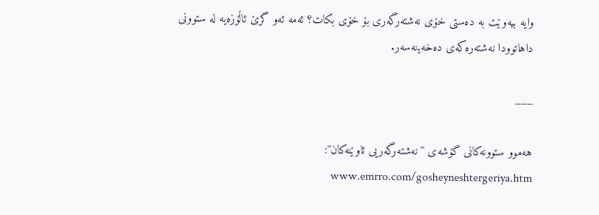وایە بیەوێت بە دەستی خۆی نەشتەرگەری بۆ خۆی بکات؟ ئەمە ئەو گرێ ئاڵۆزەیە لە ستوونی داهاتوودا نەشتەرەکەی دەخەینەسەر.

___

هەموو ستوونەکانی گۆشەی ''نەشتەرگەریی ئاوێنەکان'': www.emrro.com/gosheyneshtergeriya.htm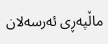ماڵپه‌ڕی ئه‌رسه‌لان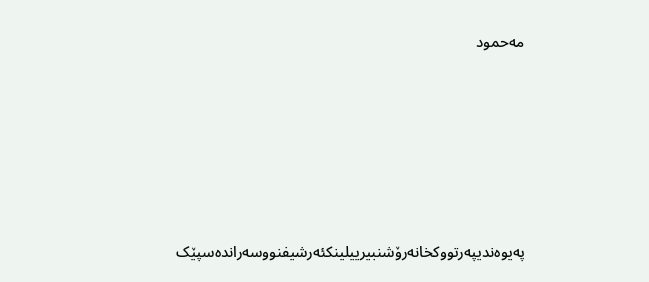مه‌حمود









په‌یوه‌ندیپه‌رتووکخانه‌رۆشنبیرییلینکئه‌رشیفنووسه‌رانده‌سپێک